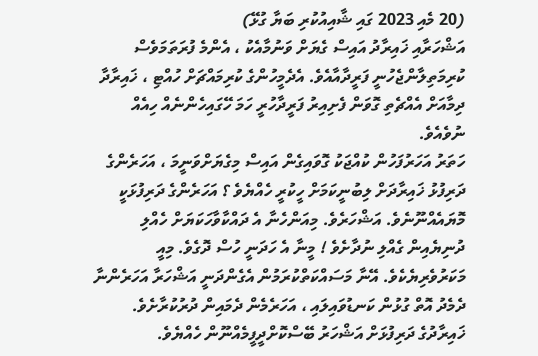(20 މެއި 2023 ގައި ޝާއިއުކުރި ބަޔާ ގުޅޭ)
އަޝްހަރާއި ޚައިރާދު އައިސް ގެޔަށް ވަނުމާއެކު ، އެންމެ ފުރަތަމަވެސް ކުރިމަތިލާންޖެހުނީ ފަރީދާއާއެވެ. އެދެމީހުންގެ ކުރިމައްޗަށް ހުއްޓި ، ޚައިރާދާ ދިމާއަށް އެއްޗެތި ގޮވަން ފެށިއިރު ފަރީދާހުރީ ހަމަ ހޭގައިހެންނެއް ހިއެއް ނުވެއެވެ.
ހަތަރު އަހަރުފަހުން ކުއްޖަކު ގޮވައިގެން އައިސް މިގެޔަށްވަނީމަ ، އަހަރެންގެ ދަރިފުޅު ޚައިރާދަށް ލިބުނީކަމަށް ހީކުރީ ހެއްޔެވެ ؟ އަހަރެންގެ ދަރިފުޅަކީ މޮޔައެއްނޫނެވެ. އަޝްހަރެވެ. މިއަންހެނާ އެ ދައްކާވާހަކަޔަށް ހެއްލި ދުނިޔެއިން ގެއްލި ނުދާށެވެ ! މީނާ އެ ހަދަނީ ހުސް ދޮގެވެ. މިއީ މަކަރުވެރިޔެކެވެ. އޭނާ މަސައްކަތްކުރަމުން އެގެންދަނީ އަޝްހަރާ އަހަރެންނާ ދެމެދު އޮތް ގުޅުން ކަނޑުވައިލައި ، އަހަރެމެން ދެމައިން ދުރުކުރާށެވެ. ޚައިރާދުގެ ދަރިފުޅަށް އަޝްހަރު ބޭސްކޮށްދީފީމެއްނޫން ހެއްޔެވެ.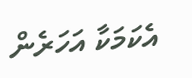އެކަމަކާ އަހަރެން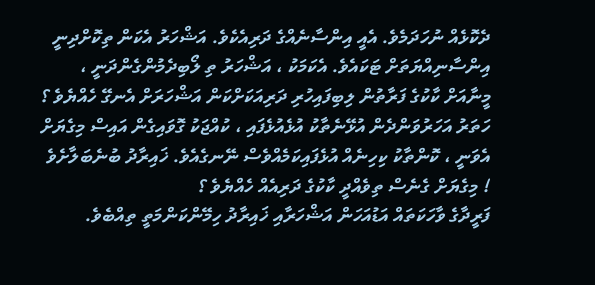ދެކޮޅެއް ނުހަދަމެވެ. އެއީ އިންސާނެއްގެ ދަރިއެކެވެ. އަޝްހަރު އެކަން ތިކޮށްދިނީ އިންސާނިއްޔަތަށް ޓަކައެވެ. އެކަމަކު ، އަޝްހަރު ތި ލޯބިދެމުންގެންދަނީ ، މީނާއަށް ކާކުގެ ފަރާތުން ލިބިފައިހުރި ދަރިއަކަށްކަން އަޝްހަރަށް އެނގޭ ހެއްޔެވެ ؟ ހަތަރު އަހަރުވަންދެން އުޅޭނެތާކު އުޅެއުޅެފައި ، ކުއްޖަކު ގޮވައިގެން އައިސް މިގެޔަށް އެވަނީ ، ކޮންތާކު ކިހިނެއް އުޅެފައިކަމެއްވެސް ނޭނގެއެވެ. ޚައިރާދު ބުނެބަލާށެވެ ! މިގެޔަށް ގެނެސް ތިވެއްދީ ކާކުގެ ދަރިއެއް ހެއްޔެވެ ؟
ފަރީދާގެ ވާހަކަތައް އަޑުއަހަން އަޝްހަރާއި ޚައިރާދު ހިމޭންކަންމަތީ ތިއްބެވެ.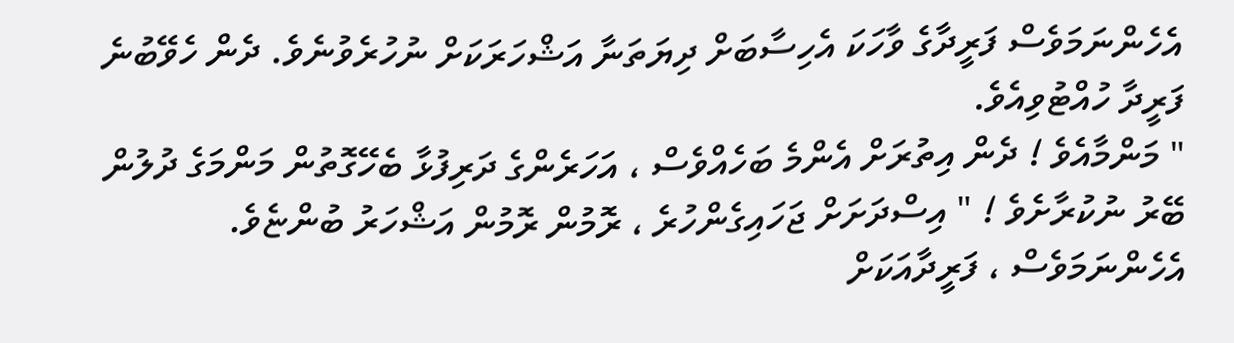އެހެންނަމަވެސް ފަރީދާގެ ވާހަކަ އެހިސާބަށް ދިޔަތަނާ އަޝްހަރަކަށް ނުހުރެވުނެވެ. ދެން ހެވޭބުނެ ފަރީދާ ހުއްޓުވިއެވެ.
" މަންމާއެވެ ! ދެން އިތުރަށް އެންމެ ބަހެއްވެސް ، އަހަރެންގެ ދަރިފުޅާ ބެހޭގޮތުން މަންމަގެ ދުލުން ބޭރު ނުކުރާށެވެ ! " އިސްދަށަށް ޖަހައިގެންހުރެ ، ރޮމުން ރޮމުން އަޝްހަރު ބުންޏެވެ.
އެހެންނަމަވެސް ، ފަރީދާއަކަށް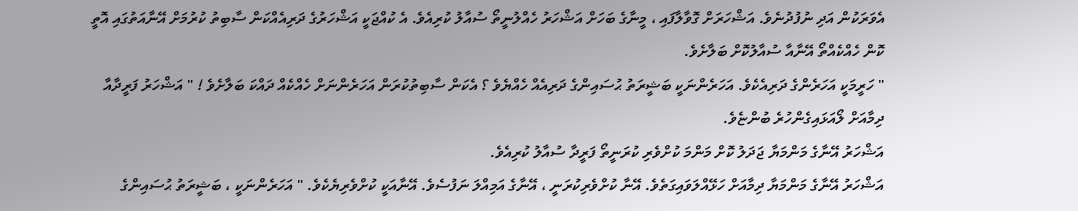އެވަރަކުން އަދި ނުފުދުނެވެ. އަޝްހަރަށް ގޮވާލާފައި ، މީނާގެ ބަހަށް އަޝްހަރު ހެއްލުނީތޯ ސުއާލު ކުރިއެވެ. އެ ކުއްޖަކީ އަޝްހަރުގެ ދަރިއެއްކަން ސާބިތު ކުރުމަށް އޭނާއަތުގައި އޮތީ ކޮން ހެއްކެއްތޯ އޭނާއާ ސުއާލުކޮށް ބަލާށެވެ.
" ހަރީމަކީ އަހަރެންގެ ދަރިއެކެވެ. އަހަރެންނަކީ ބަޝީރަތު ޙުސައިންގެ ދަރިއެއް ހެއްޔެވެ ؟ އެކަން ސާބިތުކުރަން އަހަރެންނަށް ހެއްކެއް ދައްކަ ބަލާށެވެ ! " އަޝްހަރު ފަރީދާއާ ދިމާއަށް ލޯއަޅައިގެންހުރެ ބުންޏެވެ.
އަޝްހަރު އޭނާގެ މަންމަޔާ ޖަދަލު ކޮށް މަންމަ ކުށްވެރި ކުރަނީތޯ ފަރީދާ ސުއާލު ކުރިއެވެ.
އަޝްހަރު އޭނާގެ މަންމަޔާ ދިމާއަށް ހަޅޭއްލަވައިގަތެވެ. އޭނާ ކުށްވެރިކުރަނީ ، އޭނާގެ އަމިއްލަ ނަފުސެވެ. އޭނާއަކީ ކުށްވެރިޔެކެވެ. " އަހަރެންނަކީ ، ބަޝީރަތު ޙުސައިންގެ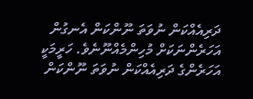ދަރިއެއްކަން ނުވަތަ ނޫންކަން އެނގުން އަހަރެންނަކަށް މުހިންމެއްނޫނެވެ. ހަރީމަކީ އަހަރެންގެ ދަރިއެއްކަން ނުވަތަ ނޫންކަން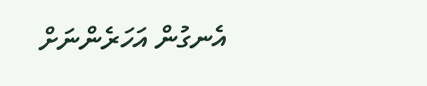އެނގުން އަހަރެންނަށް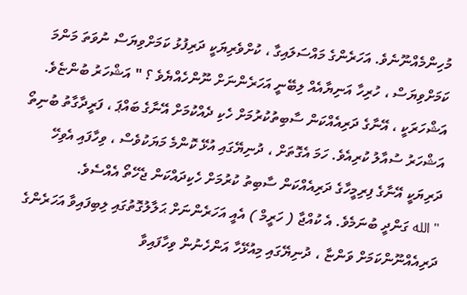މުހިންމެއްނޫނެވެ. އަހަރެންގެ މައްސަލައިގާ ، ކުށްވެރިޔަކީ ދަރިފުޅު ކަމަށްވިޔަސް ނުވަތަ މަންމަ ކަމަށްވިޔަސް ، ހުރިހާ އަނިޔާއެއް ލިބޭނީ އަހަރެންނަށް ނޫންހެއްޔެވެ ؟ " އަޝްހަރު ބުންޏެވެ.
އަޝްހަރަކީ ، އޭނާގެ ދަރިއެއްކަން ސާބިތުކުރުމަށް ހެކި ދެއްކުމަށް އޭނާގެ ބައްޕަ ، ފަރީދާގާތު ބުނިތޯ އަޝްހަރު ސުއާލު ކުރިއެވެ. ހަމަ އެގޮތަށް ، ދުނިޔޭގައި އުޅޭ ކޮންމެ މަޔަކުވެސް ، ވިހާފައި އެވިހޭ ދަރިޔަކީ އޭނާގެ ފިރިމީހާގެ ދަރިއެއްކަން ސާބިތު ކުރުމަށް ހެކިދައްކަން ޖެހޭތޯ އެއްސެވެ.
" الله ގަންދީ ބުނަމެވެ. އެ ކުއްޖާ ( ހަރީމް ) އެއީ އަހަރެންނަށް ޙަލާލުގޮތުގައި ލިބިފައިވާ އަހަރެންގެ ދަރިއެއްނޫންކަމަށް ވަންޏާ ، ދުނިޔޭގައި މިއުޅޭހާ އަންހެނުން ވިހާފައިވާ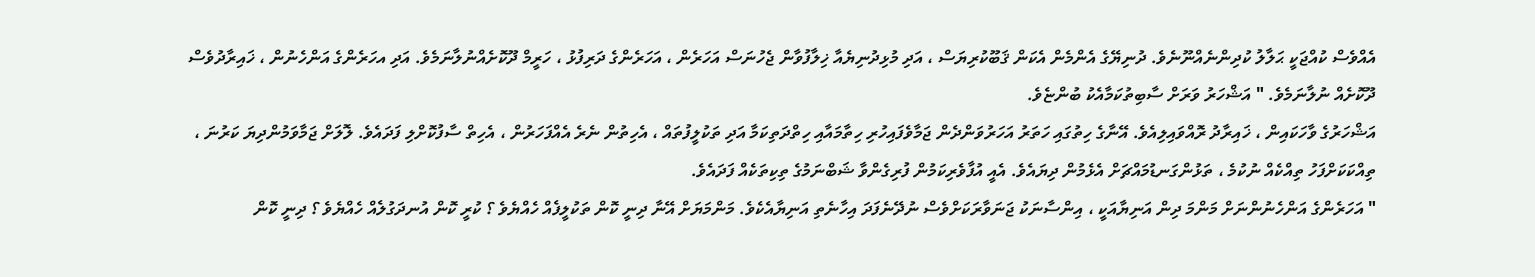އެއްވެސް ކުއްޖަކީ ޙަލާލު ކުދިންނެއްނޫނެވެ. ދުނިޔޭގެ އެންމެން އެކަން ޤަބޫކުރިޔަސް ، އަދި މުޅިދުނިޔެއާ ޚިލާފުވާން ޖެހުނަސް އަހަރެން ، އަހަރެންގެ ދަރިފުޅު ، ހަރީމް ދޫކޮށެއްނުލާނަމެވެ. އަދި އހަރެންގެ އަންހެނުން ، ޚައިރާދުވެސް ދޫކޮށެއް ނުލާނަމެވެ. " އަޝްހަރު ވަރަށް ސާބިތުކަމާއެކު ބުންޏެވެ.
އަޝްހަރުގެ ވާހަކައިން ، ޚައިރާދު ރޮއްވައިލިއެވެ. އޭނާގެ ހިތުގައި ހަތަރު އަހަރުވަންދެން ޖަމާވެފައިހުރި ހިތާމައާއި ހިތްދަތިކަމާ އަދި ތަކުލީފުތައް ، އެހިތުން ނެރެ އެއްފަހަރުން ، އެހިތް ސާފުކޮށްލި ފަދައެވެ. ލޮލަށް ޖަމާވަމުންދިޔަ ކަރުނަ ، ތިއްކަކަށްފަހު ތިއްކެއް ނުކުމެ ، ތަޅުންގަނޑުމައްޗަށް އެޅެމުން ދިޔައެވެ. އެއީ އުފާވެރިކަމުން ފުރިގެންވާ ޝަބްނަމުގެ ތިކިތަކެއް ފަދައެވެ.
" އަހަރެންގެ އަންހެނުންނަށް މަންމަ ދިން އަނިޔާއަކީ ، އިންސާނަކު ޖަނަވާރަކަށްވެސް ނުދޭނެފަދަ އިހާނެތި އަނިޔާއެކެވެ. މަންމަޔަށް އޭނާ ދިނީ ކޮން ތަކުލީފެއް ހެއްޔެވެ ؟ ކުރީ ކޮން އުނދަގުލެއް ހެއްޔެވެ ؟ ދިނީ ކޮން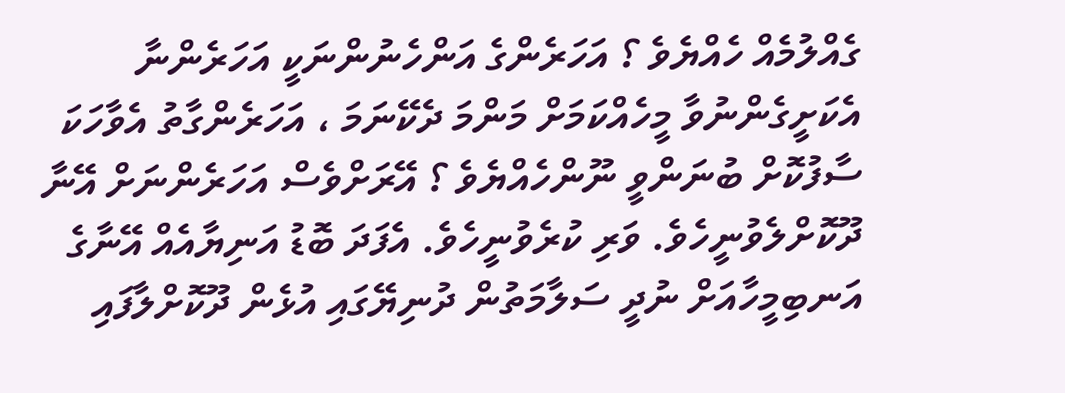ގެއްލުމެއް ހެއްޔެވެ ؟ އަހަރެންގެ އަންހެނުންނަކީ އަހަރެންނާ އެކަށީގެންނުވާ މީހެއްކަމަށް މަންމަ ދެކޭނަމަ ، އަހަރެންގާތު އެވާހަކަ ސާފުކޮށް ބުނަންވީ ނޫންހެއްޔެވެ ؟ އޭރަށްވެސް އަހަރެންނަށް އޭނާ ދޫކޮށްލެވުނީހެވެ. ވަރި ކުރެވުނީހެވެ. އެފަދަ ބޮޑު އަނިޔާއެއް އޭނާގެ އަނބިމީހާއަށް ނުދީ ސަލާމަތުން ދުނިޔޭގައި އުޅެން ދޫކޮށްލާފައި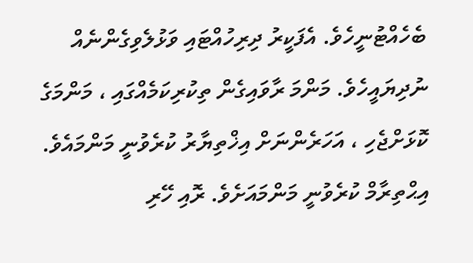ބެހެއްޓުނީހެވެ. އެފަކީރު ދިރިހުއްޓައި ވަޅުލެވިގެންނެއް ނުދިޔައީހެވެ. މަންމަ ރާވައިގެން ތިކުރިކަމެއްގައި ، މަންމަގެ ކޮޅަށްޖެހި ، އަހަރެންނަށް އިޚްތިޔާރު ކުރެވުނީ މަންމައެވެ. އިޙްތިރާމް ކުރެވުނީ މަންމައަށެވެ. ރޮއި ހޭރި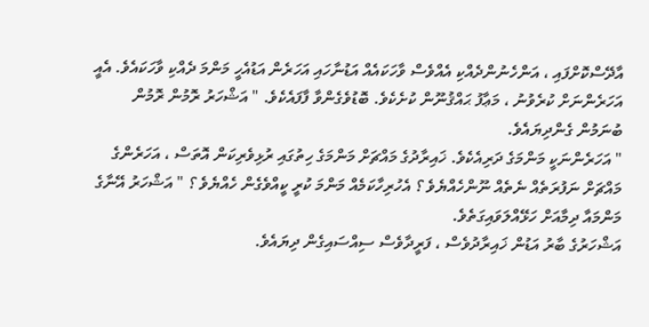އާދޭސްކޮށްފައި ، އަންހެނުންދެއްކި އެއްވެސް ވާހަކައެއް އަޑުނާހައި އަހަރެން އަޑުއެހީ މަންމަ ދެއްކި ވާހަކައެވެ. އެއީ އަހަރެންނަށް ކުރެވުނު ، މަޢާފު ޙައްޤުނޫން ކުށެކެވެ. ބޮޑުވެގެންވާ ފާފައެކެވެ. " އަޝްހަރު ރޮމުން ރޮމުން ބުނަމުން ގެންދިޔައެވެ.
" އަހަރެންނަކީ މަންމަގެ ދަރިއެކެވެ. ޚައިރާދުގެ މައްޗަށް މަންމަގެ ހިތުގައި ރުޅިވެރިކަން އޮތަސް ، އަހަރެންގެ މައްޗަށް ނަފުރަތެއް ނެތެއް ނޫންހެއްޔެވެ ؟ އެހުރިހާކަމެއް މަންމަ ކުރީ ކީއްވެގެން ހެއްޔެވެ ؟ " އަޝްހަރު އޭނާގެ މަންމައާ ދިމާއަށް ހަޅޭއްލަވައިގަތެވެ.
އަޝްހަރުގެ ބާރު އަޑުން ޚައިރާދުވެސް ، ފަރީދާވެސް ސިއްސައިގެން ދިޔައެވެ.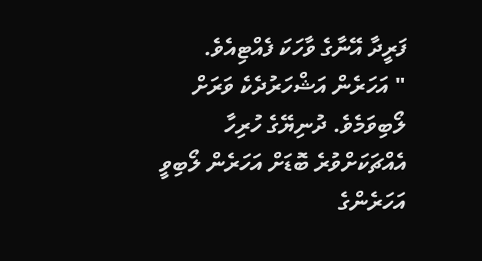ފަރީދާ އޭނާގެ ވާހަކަ ފެއްޓިއެވެ.
" އަހަރެން އަޝްހަރުދެކެ ވަރަށް ލޯބިވަމެވެ. ދުނިޔޭގެ ހުރިހާ އެއްޗަކަށްވުރެ ބޮޑަށް އަހަރެން ލޯބިވީ އަހަރެންގެ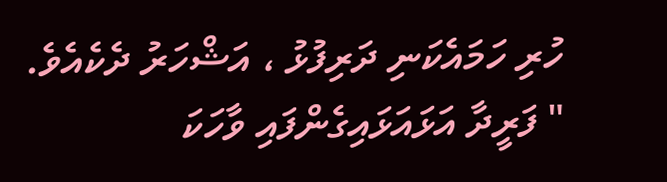ހުރި ހަމައެކަނި ދަރިފުޅު ، އަޝްހަރު ދެކެއެވެ. " ފަރީދާ އަޅައަޅައިގެންފައި ވާހަކަ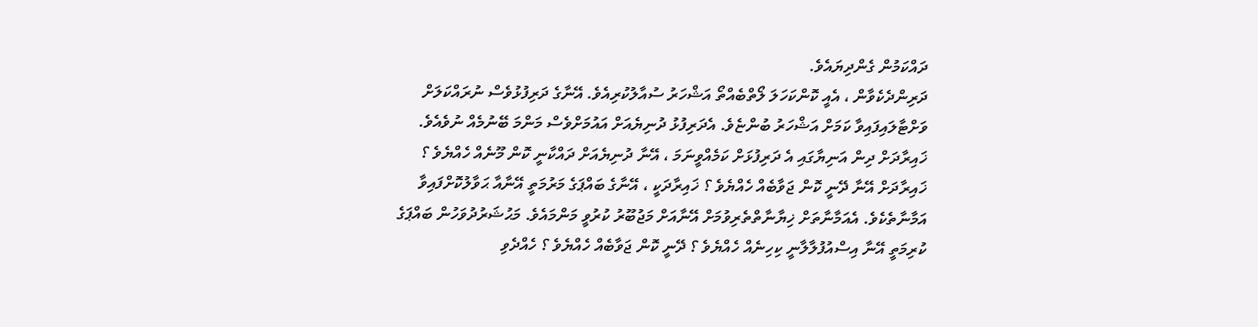ދައްކަމުން ގެންދިޔައެވެ.
ދަރިންދެކެވާން ، އެއީ ކޮންކަހަލަ ލޯތްބެއްތޯ އަޝްހަރު ސުއާލުކުރިއެވެ. އޭނާގެ ދަރިފުޅުވެސް ނުރައްކަލަށް ވަށްޓާލައިފައިވާ ކަމަށް އަޝްހަރު ބުންޏެވެ. އެދަރިފުޅު ދުނިޔެއަށް އައުމަށްވެސް މަންމަ ބޭނުމެއް ނުވެއެވެ. ޚައިރާދަށް ދިން އަނިޔާގައި އެ ދަރިފުޅަށް ކަމެއްވީނަމަ ، އޭނާ ދުނިޔެއަށް ދައްކާނީ ކޮން މޫނެއް ހެއްޔެވެ ؟ ޚައިރާދަށް އޭނާ ދޭނީ ކޮން ޖަވާބެއް ހެއްޔެވެ ؟ ޚައިރާދަކީ ، އޭނާގެ ބައްޕަގެ މަރުމަތީ އޭނާއާ ޙަވާލުކޮށްފައިވާ އަމާނާތެކެވެ. އެއަމާނާތަށް ޚިޔާނާތްތެރިވުމަށް އޭނާއަށް މަޖުބޫރު ކުރުވީ މަންމައެވެ. މަޙުޝަރުދުވަހުން ބައްޕަގެ ކުރިމަތީ އޭނާ އިސްއުފުލާލާނީ ކިހިނެއް ހެއްޔެވެ ؟ ދޭނީ ކޮން ޖަވާބެއް ހެއްޔެވެ ؟ ހެއްދެވި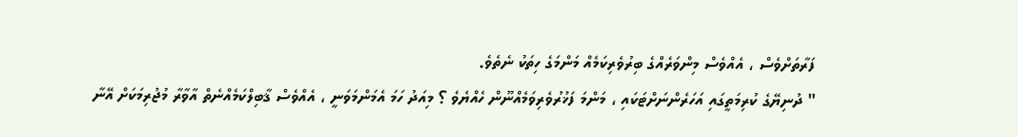ފަރާތަށްވެސް ، އެއްވެސް މިންވަރެއްގެ ބިރުވެރިކަމެއް މަންމަގެ ހިތަކު ނެތެވެ.
" ދުނިޔޭގެ ކުރިމަތީގައި އަހަރެންނަށްޓަކައި ، މަންމަ ފަޚުރުވެރިވަމެއްނޫން ހެއްޔެވެ ؟ މިއަދު ހަމަ އެމަންމަވަނީ ، އެއްވެސް ޤާބިލްކަމެއްނެތް އާވާރާ މުޖުރިމަކަށް އޭނާ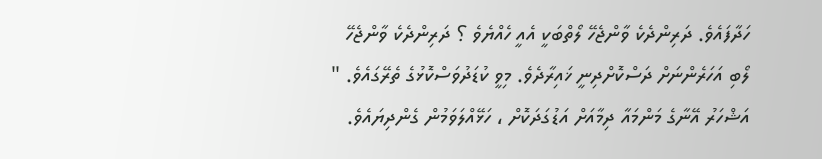ހަދާފައެވެ. ދަރިންދެކެ ވާންޖެހޭ ލޯތްބަކީ އެއީ ހެއްޔެވެ ؟ ދަރިންދެކެ ވާންޖެހޭ ލޯބި އަހަރެންނަށް ދަސްކޮށްދިނީ ޚައިރާދެވެ. މިވީ ކުޑަދުވަސްކޮޅުގެ ތެރޭގައެވެ. " އަޝްހަރު އޭނާގެ މަންމައާ ދިމާއަށް އަޑުގަދަކޮށް ، ހަޅޭއްލަވަމުން ގެންދިޔައެވެ.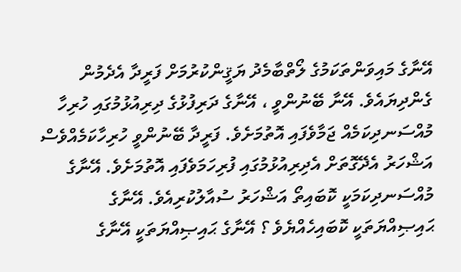އޭނާގެ މައިވަންތަކަމުގެ ލޯތްބާމެދު ޔަޤީންކުރުމަށް ފަރީދާ އެދެމުން ގެންދިޔައެވެ. އޭނާ ބޭނުންވީ ، އޭނާގެ ދަރިފުޅުގެ ދިރިއުޅުމުގައި ހުރިހާ މުއްސަނދިކަމެއް ޖަމާވެފައި އޮތުމަށެވެ. ފަރީދާ ބޭނުންވީ ހުރިހާކަމެއްވެސް އަޝްހަރު އެދޭގޮތަށް އެދިރިއުޅުމުގައި ފުރިހަމަވެފައި އޮތުމަށެވެ. އޭނާގެ މުއްސަނދިކަމަކީ ކޮބައިތޯ އަޝްހަރު ސުއާލުކުރިއެވެ. އޭނާގެ ޙައިޞިއްޔަތަކީ ކޮބައިހެއްޔެވެ ؟ އޭނާގެ ޙައިޞިއްޔަތަކީ އޭނާގެ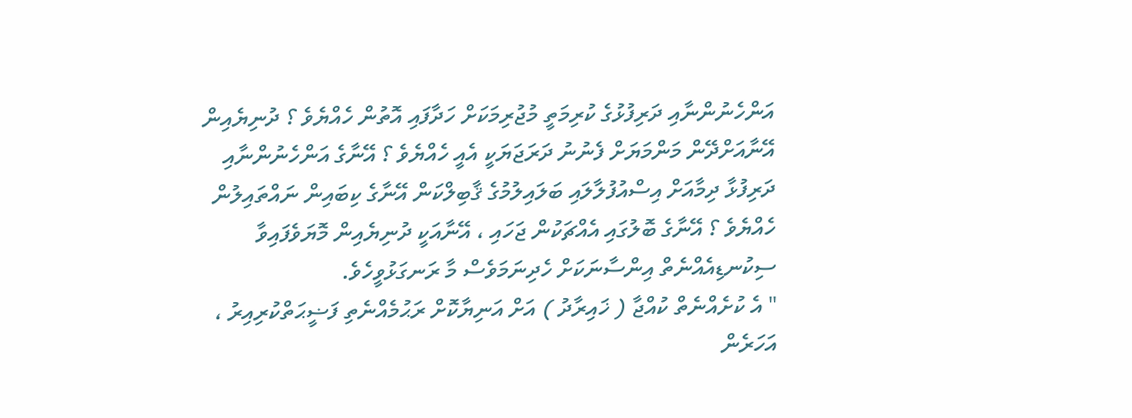އަންހެނުންނާއި ދަރިފުޅުގެ ކުރިމަތީ މުޖުރިމަކަށް ހަދާފައި އޮތުން ހެއްޔެވެ ؟ ދުނިޔެއިން އޭނާއަށްދޭން މަންމަޔަށް ފެނުނު ދަރަޖަޔަކީ އެއީ ހެއްޔެވެ ؟ އޭނާގެ އަންހެނުންނާއި ދަރިފުޅާ ދިމާއަށް އިސްއުފުލާލައި ބަލައިލުމުގެ ޤާބިލްކަން އޭނާގެ ކިބައިން ނައްތައިލުން ހެއްޔެވެ ؟ އޭނާގެ ބޮލުގައި އެއްޗަކުން ޖަހައި ، އޭނާއަކީ ދުނިޔެއިން މޮޔަވެފައިވާ ސިކުނޑިއެއްނެތް އިންސާނަކަށް ހެދިނަމަވެސް މާ ރަނގަޅުވީހެވެ.
" އެ ކުށެއްނެތް ކުއްޖާ ( ޚައިރާދު ) އަށް އަނިޔާކޮށް ރަޙުމެއްނެތި ފަޟީޙަތްކުރިއިރު ، އަހަރެން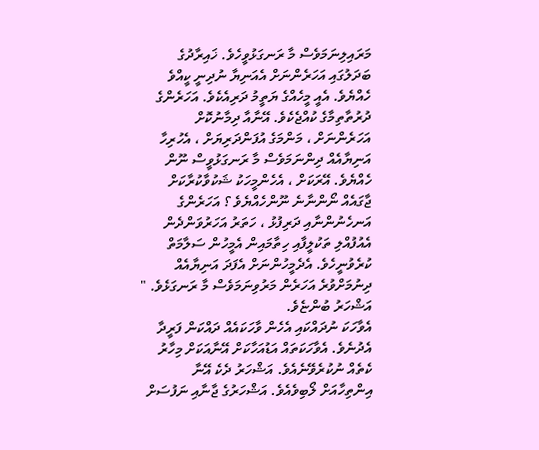މަރައިލިނަމަވެސް މާ ރަނގަޅުވީހެވެ. ޚައިރާދުގެ ބަދަލުގައި އަހަރެންނަށް އެއަނިޔާ ނުދިނީ ކީއްވެ ހެއްޔެވެ. އެއީ މީހެއްގެ ޔަތީމު ދަރިއެކެވެ. އަހަރެންގެ ދުރުތާތިމާގެ ކުއްޖެކެވެ. އޭނާއާ ދިމާނުކޮށް އަހަރެންނަށް ، މަންމަގެ އުފަންދަރިޔަށް ، އެހުރިހާ އަނިޔާއެއް ދިންނަމަވެސް މާ ރަނގަޅުވީސް ނޫން ހެއްޔެވެ. އޭރަކަށް ، އެހެންމީހަކު ޝަކުވާކުރާކަށް ޖާގައެއް ނޯންނާނެ ނޫންހެއްޔެވެ ؟ އަހަރެންގެ އަނހެނުންނާއި ދަރިފުޅު ، ހަތަރު އަހަރުވަންދެން އެއުފުއްލި ތަކުލީފާއި ހިތާމައިން އެމީހުން ސަލާމަތް ކުރެވުނީހެވެ. އެދެމީހުންނަށް އެފަދަ އަނިޔާއެއް ދިނުމަށްވުރެ އަހަރެން މަރުވިނަމަވެސް މާ ރަނގަޅެވެ. " އަޝްހަރު ބުންޏެވެ.
އެވާހަކަ ނުދައްކައި އެހެން ވާހަކައެއް ދައްކަން ފަރީދާ އެދުނެވެ. އެވާހަކަތައް އަޑުއަހާކަށް އޭނާއަކަށް މިހާރު ކެތެއް ނުކުރެވޭނެއެވެ. އަޝްހަރު ދެކެ އޭނާ އިންތިހާއަށް ލޯބިވެއެވެ. އަޝްހަރުގެ ޖާނާއި ނަފުސަށް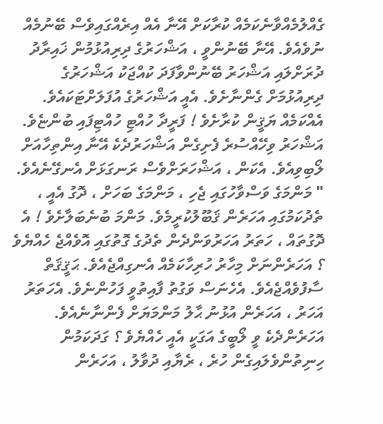ގެއްލުމެއްވާނެކަމެއް ކުރާކަށް އޭނާ އެއް އިރެއްގައިވެސް ބޭނުމެއް ނުވެއެވެ. އޭނާ ބޭނުންވީ ، އަޝްހަރުގެ ދިރިއުޅުމުން ޚައިރާދު ދުރަށްލައި އަޝްހަރު ބޭނުންވާފަދަ ކުއްޖަކު އަޝްހަރުގެ ދިރިއުޅުމަށް ގެންނާށެވެ. އެއީ އަޝްހަރުގެ އުފަލަށްޓަކައެވެ. އެއްކަމެއް ޔަޤީން ކުރާށެވެ ! ފަރީދާ ހުއްޓި ހުއްޓިފައި ބުންޏެވެ. އަޝްހަރު ވިހޭއްސުރެ ފެށިގެން އަޝްހަރުދެކެ އޭނާ އިންތިހާއަށް ލޯބިވިއެވެ. އެކަން ، އަޝްހަރަށްވެސް ރަނގަޅަށް އެނގޭނެއެވެ.
" މަންމަގެ ވަސްވާހުގައި ޖެހި ، މަންމަގެ ބަހަށް ، ދޮގު އެއީ ، ތެދުކަމުގައި އަހަރެން ޤަބޫލުކުރީމެވެ. މަންމަ ބުނެބަލާށެވެ ! އެ ދޮގުތައް ، ހަތަރު އަހަރުވަންދެން ތެދުގެ ގޮތުގައި އޮވެއްޖެ ހެއްޔެވެ ؟ އަހަރެންނަށް މިހާރު ހުރިހާކަމެއް އެނގިއްޖެއެވެ. ޙަޤީޤަތް ސާފުވެއްޖެއެވެ. އެހެނަސް ވަގުތު ފާއިތުވީ ފަހުންނެވެ. އެހަތަރު އަހަރު ، އަހަރެން އުޅުނު ޙާލު މަންމަޔަށް ފެންނާނެއެވެ. އަހަރެންދެކެ ވީ ލޯބީގެ އަގަކީ އެއީ ހެއްޔެވެ ؟ ގަދަކަމުން ހިނިތުންވެލައިގެން ހުރެ ، ރެޔާއި ދުވާލު ، އަހަރެން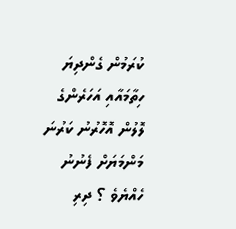ކުރަމުން ގެންދިޔަ ހިތާމައާއި އަހަރެންގެ ލޮލުން އޮހޮރުނު ކަރުނަ މަންމަޔަށް ފެނުނު ހެއްޔެވެ ؟ ދިރި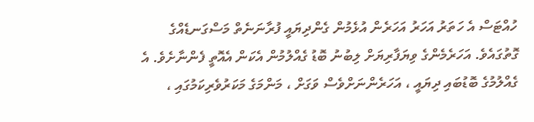ހުއްޓަސް އެ ހަތަރު އަހަރު އަހަރެން އުޅެމުން ގެންދިޔައީ ފުރާނަނެތް މަސްގަނޑެއްގެ ގޮތުގައެވެ. އަހަރެމެންގެ ވިޔަފާރިޔަށް ލިބުނު ބޮޑު ގެއްލުމުން އެކަން އެއޮތީ ފެންނާށެވެ. އެ ގެއްލުމުގެ ބޮޑުބައި ދިޔައީ ، އަހަރެންނަށްވެސް ވަގަށް ، މަންމަގެ މަކަރުވެރިކަމުގައި ،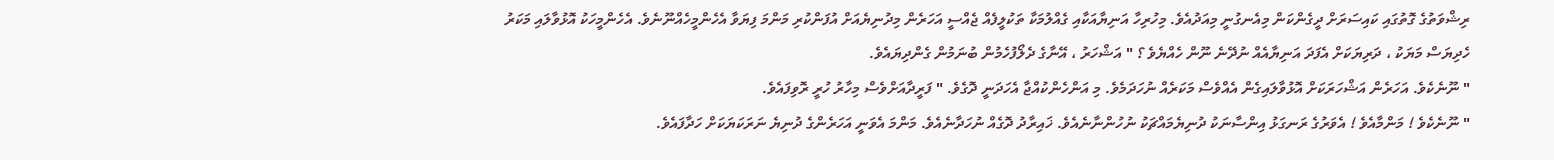ރިޝްވަތުގެ ގޮތުގައި ކައިސަރަށް ދީގެންކަން މިއެނގުނީ މިއަދުއެވެ. މިހުރިހާ އަނިޔާއަކާއި ގެއްލުމަކާ ތަކުލީފެއް ޖެއްސީ އަހަރެން މިދުނިޔެއަށް އުފަންކުރި މަންމަ ފިޔަވާ އެހެންމީހެއްނޫނެވެ. އެހެންމީހަކު އޮޅުވާލައި މަކަރު ހެދިޔަސް މަޔަކު ، ދަރިޔަކަށް އެފަދަ އަނިޔާއެއް ނުދޭނެ ނޫން ހެއްޔެވެ ؟ " އަޝްހަރު ، އޭނާގެ ދެލޯފުހެމުން ބުނަމުން ގެންދިޔައެވެ.
" ނޫނެކެވެ. އަހަރެން އަޝްހަރަކަށް އޮޅުވާލައިގެން އެއްވެސް މަކަރެއް ނުހަދަމެވެ. މި އަންހެންކުއްޖާ އެހަދަނީ ދޮގެވެ. " ފަރީދާއަށްވެސް މިހާރު ހުރީ ރޮވިފައެވެ.
" ނޫނެކެވެ ! މަންމާއެވެ ! އެވަރުގެ ރަނގަޅު އިންސާނަކު ދުނިޔެމައްޗަކު ނުހުންނާނެއެވެ. ޚައިރާދު ދޮގެއް ނުހަދާނެއެވެ. މަންމަ އެވަނީ އަހަރެންގެ ދުނިޔެ ނަރަކަޔަކަށް ހަދާފައެވެ.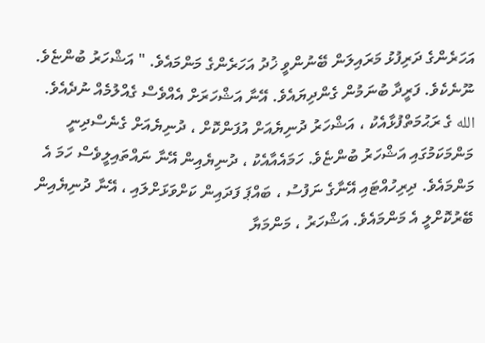އަހަރެންގެ ދަރިފުޅު މަރައިލަން ބޭނުންވީ ޚުދު އަހަރެންގެ މަންމައެވެ. " އަޝްހަރު ބުންޏެވެ.
ނޫނެކެވެ. ފަރީދާ ބުނަމުން ގެންދިޔައެވެ. އޭނާ އަޝްހަރަށް އެއްވެސް ގެއްލުމެއް ނުދެއެވެ. الله ގެ ރަޙުމަތްފުޅާއެކު ، އަޝްހަރު ދުނިޔެއަށް އުފަންކޮށް ، ދުނިޔެއަށް ގެނެސްދިނީ މަންމަކަމުގައި އަޝްހަރު ބުންޏެވެ. ހަމައެއާއެކު ، ދުނިޔެއިން އޭނާ ނައްތައިލީވެސް ހަމަ އެ މަންމައެވެ. ދިރިހުއްޓައި އޭނާގެ ނަފުސު ، ބައްޕަ ފަދައިން ކަށްވަޅަށްލައި ، އޭނާ ދުނިޔެއިން ބޭރުކޮށްލީ އެ މަންމައެވެ. އަޝްހަރު ، މަންމަޔާ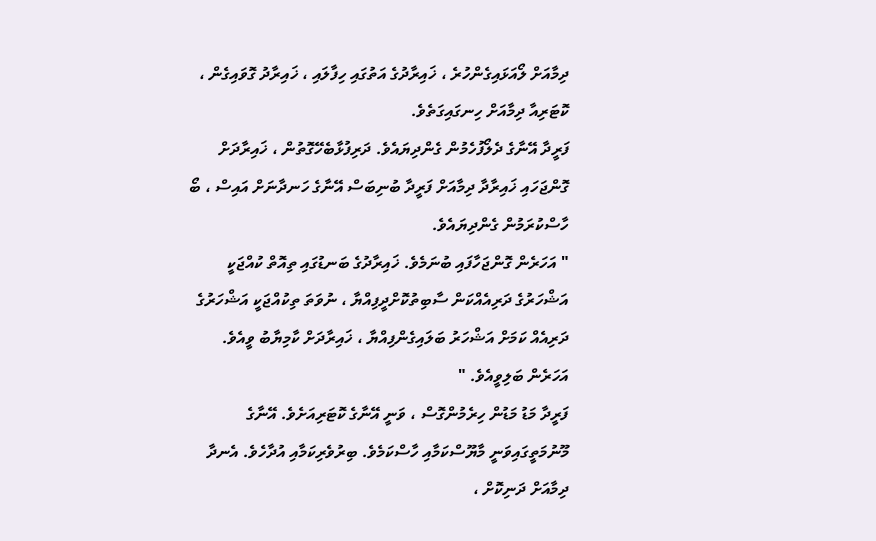ދިމާއަށް ލޯއަޅައިގެންހުރެ ، ޚައިރާދުގެ އަތުގައި ހިފާލައި ، ޚައިރާދު ގޮވައިގެން ، ކޮޓަރިއާ ދިމާއަށް ހިނގައިގަތެވެ.
ފަރީދާ އޭނާގެ ދެލޯފުހެމުން ގެންދިޔައެވެ. ދަރިފުޅާބެހޭގޮތުން ، ޚައިރާދަށް ގޮންޖަހައި ޚައިރާދާ ދިމާއަށް ފަރީދާ ބުނިބަސް އޭނާގެ ހަނދާނަށް އައިސް ، ބޯ ހާސްކުރަމުން ގެންދިޔައެވެ.
" އަހަރެން ގޮންޖަހާފައި ބުނަމެވެ. ޚައިރާދުގެ ބަނޑުގައި ތިއޮތް ކުއްޖަކީ އަޝްހަރުގެ ދަރިއެއްކަން ސާބިތުކޮށްދީފިއްޔާ ، ނުވަތަ ތިކުއްޖަކީ އަޝްހަރުގެ ދަރިއެއް ކަމަށް އަޝްހަރު ބަލައިގެންފިއްޔާ ، ޚައިރާދަށް ކާމިޔާބު ވީއެވެ. އަހަރެން ބަލިވީއެވެ. "
ފަރީދާ މަޑު މަޑުން ހިރެމުންގޮސް ، ވަނީ އޭނާގެ ކޮޓަރިއަށެވެ. އޭނާގެ މޫނުމަތީގައިވަނީ މާޔޫސްކަމާއި ހާސްކަމެވެ. ބިރުވެރިކަމާއި އުދާހެވެ. އެނދާ ދިމާއަށް ދަނިކޮށް ،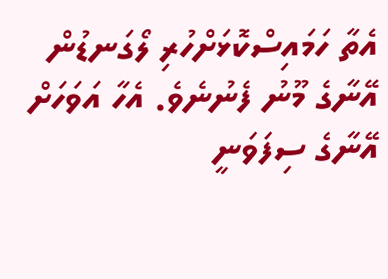އެތާ ހަމައިސްކޮޅަށްހުރި ލޯގަނޑުން އޭނާގެ މޫނު ފެނުނެވެ. އެހާ އަވަހަށް އޭނާގެ ސިފަވަނީ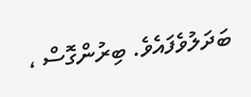ބަދަލުވެފައެވެ. ބިރުންގޮސް ،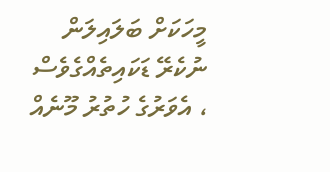މީހަކަށް ބަލައިލަން ނުކެރޭ ޑަކައިތެއްގެވެސް ، އެވަރުގެ ހުތުރު މޫނެއް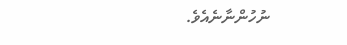ނުހުންނާނެއެވެ.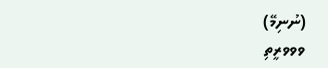(ނުނިމޭ)
ވވވރީތި